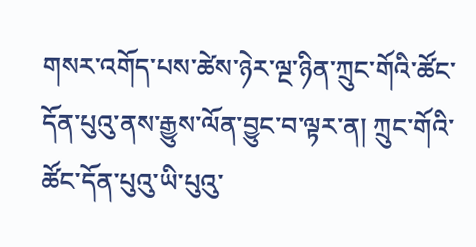གསར་འགོད་པས་ཚེས་ཉེར་ལྔ་ཉིན་ཀྲུང་གོའི་ཚོང་དོན་པུའུ་ནས་རྒྱུས་ལོན་བྱུང་བ་ལྟར་ན། ཀྲུང་གོའི་ཚོང་དོན་པུའུ་ཡི་པུའུ་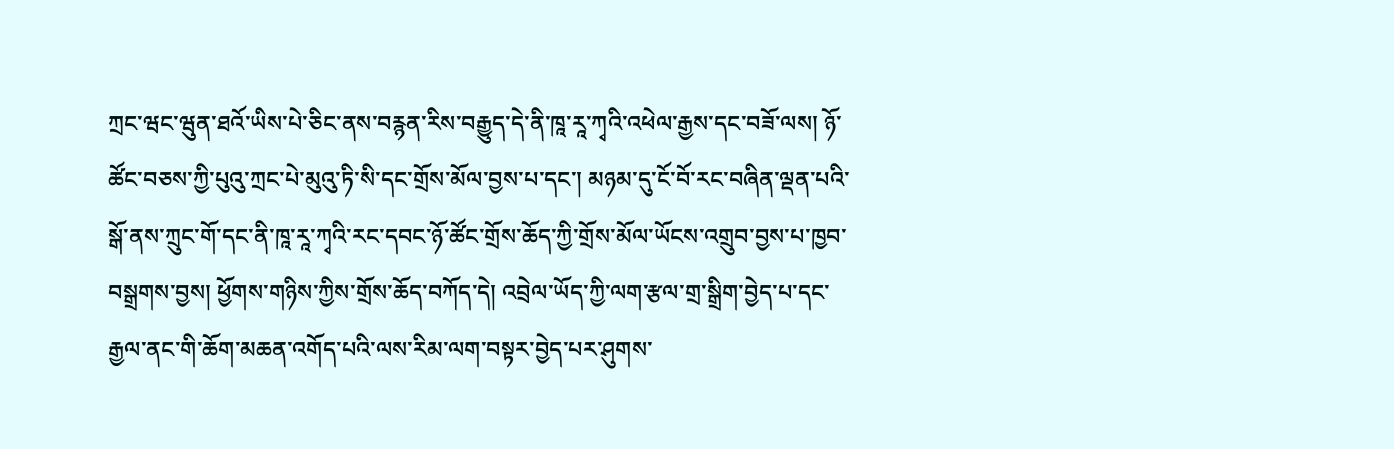ཀྲང་ཝང་ཝུན་ཐའོ་ཡིས་པེ་ཅིང་ནས་བརྙན་རིས་བརྒྱུད་དེ་ནི་ཁཱ་རཱ་ཀྭའི་འཕེལ་རྒྱས་དང་བཟོ་ལས། ཉོ་ཚོང་བཅས་ཀྱི་པུའུ་ཀྲང་པེ་མུའུ་ཏི་སི་དང་གྲོས་མོལ་བྱས་པ་དང་། མཉམ་དུ་ངོ་བོ་རང་བཞིན་ལྡན་པའི་སྒོ་ནས་ཀྲུང་གོ་དང་ནི་ཁཱ་རཱ་ཀྭའི་རང་དབང་ཉོ་ཚོང་གྲོས་ཆོད་ཀྱི་གྲོས་མོལ་ཡོངས་འགྲུབ་བྱས་པ་ཁྱབ་བསྒྲགས་བྱས། ཕྱོགས་གཉིས་ཀྱིས་གྲོས་ཆོད་བཀོད་དེ། འབྲེལ་ཡོད་ཀྱི་ལག་རྩལ་གྲ་སྒྲིག་བྱེད་པ་དང་རྒྱལ་ནང་གི་ཆོག་མཆན་འགོད་པའི་ལས་རིམ་ལག་བསྟར་བྱེད་པར་ཤུགས་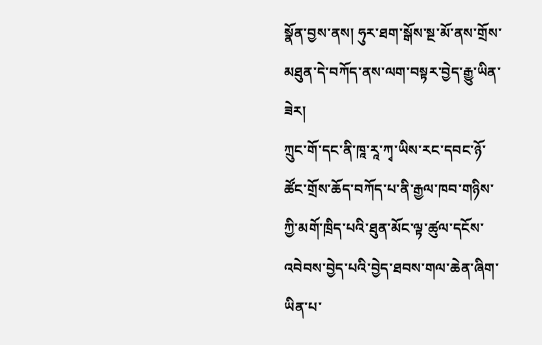སྣོན་བྱས་ནས། ཧུར་ཐག་སྒོས་སྔ་མོ་ནས་གྲོས་མཐུན་དེ་བཀོད་ནས་ལག་བསྟར་བྱེད་རྒྱུ་ཡིན་ཟེར།
ཀྲུང་གོ་དང་ནི་ཁཱ་རཱ་ཀྭ་ཡིས་རང་དབང་ཉོ་ཚོང་གྲོས་ཆོད་བཀོད་པ་ནི་རྒྱལ་ཁབ་གཉིས་ཀྱི་མགོ་ཁྲིད་པའི་ཐུན་མོང་ལྟ་ཚུལ་དངོས་འབེབས་བྱེད་པའི་བྱེད་ཐབས་གལ་ཆེན་ཞིག་ཡིན་པ་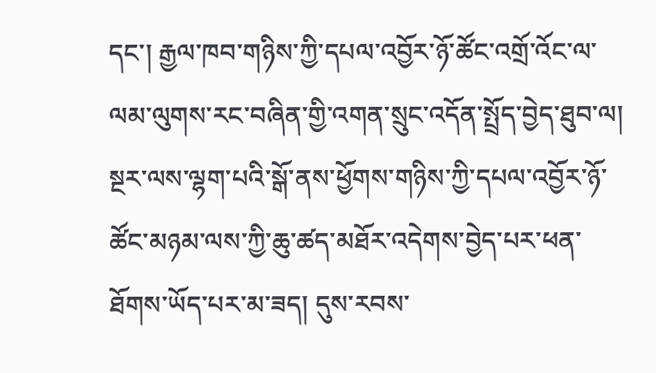དང་། རྒྱལ་ཁབ་གཉིས་ཀྱི་དཔལ་འབྱོར་ཉོ་ཚོང་འགྲོ་འོང་ལ་ལམ་ལུགས་རང་བཞིན་གྱི་འགན་སྲུང་འདོན་སྤྲོད་བྱེད་ཐུབ་ལ། སྔར་ལས་ལྷག་པའི་སྒོ་ནས་ཕྱོགས་གཉིས་ཀྱི་དཔལ་འབྱོར་ཉོ་ཚོང་མཉམ་ལས་ཀྱི་ཆུ་ཚད་མཐོར་འདེགས་བྱེད་པར་ཕན་ཐོགས་ཡོད་པར་མ་ཟད། དུས་རབས་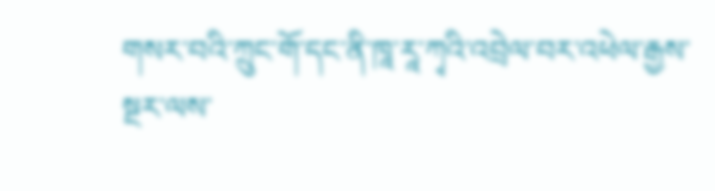གསར་བའི་ཀྲུང་གོ་དང་ནི་ཁཱ་རཱ་ཀྭའི་འབྲེལ་བར་འཕེལ་རྒྱས་སྔར་ལས་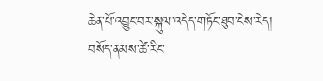ཆེན་པོ་འབྱུང་བར་སྐུལ་འདེད་གཏོང་ཐུབ་ངེས་རེད།
བསོད་ནམས་ཚེ་རིང་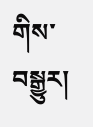གིས་བསྒྱུར།